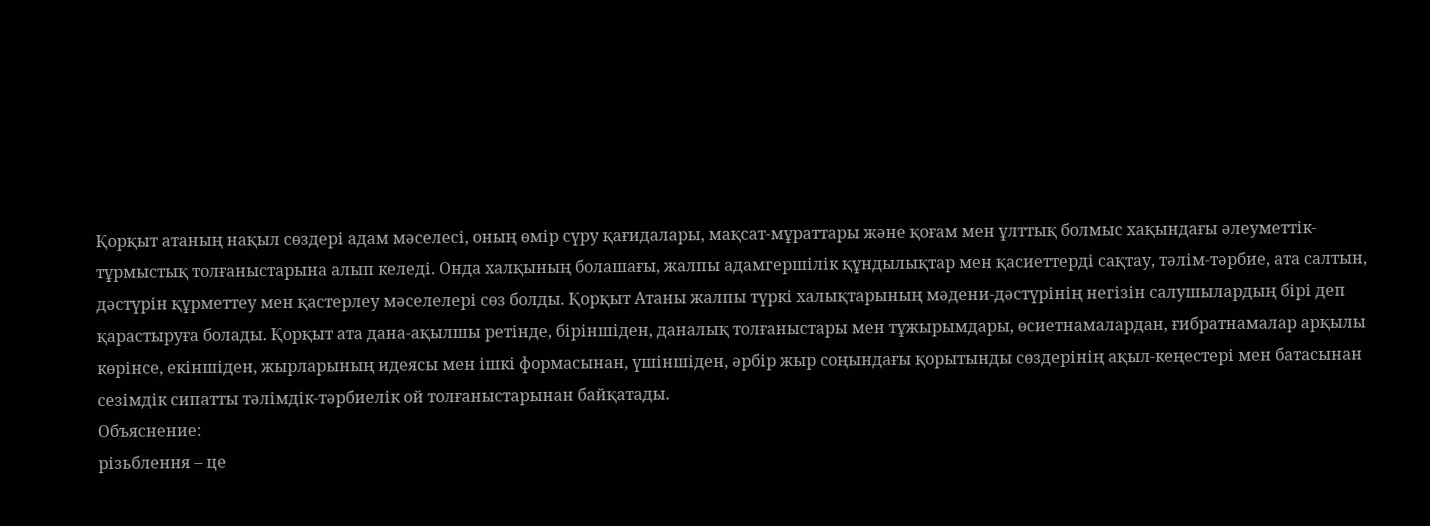Қорқыт атаның нақыл сөздері адам мәселесі, оның өмір сүру қағидалары, мақсат-мұраттары және қоғам мен ұлттық болмыс хақындағы әлеуметтік- тұрмыстық толғаныстарына алып келеді. Онда халқының болашағы, жалпы адамгершілік құндылықтар мен қасиеттерді сақтау, тәлім-тәрбие, ата салтын, дәстүрін құрметтеу мен қастерлеу мәселелері сөз болды. Қорқыт Атаны жалпы түркі халықтарының мәдени-дәстүрінің негізін салушылардың бірі деп қарастыруға болады. Қорқыт ата дана-ақылшы ретінде, біріншіден, даналық толғаныстары мен тұжырымдары, өсиетнамалардан, ғибратнамалар арқылы көрінсе, екіншіден, жырларының идеясы мен ішкі формасынан, үшіншіден, әрбір жыр соңындағы қорытынды сөздерінің ақыл-кеңестері мен батасынан сезімдік сипатты тәлімдік-тәрбиелік ой толғаныстарынан байқатады.
Объяснение:
різьблення – це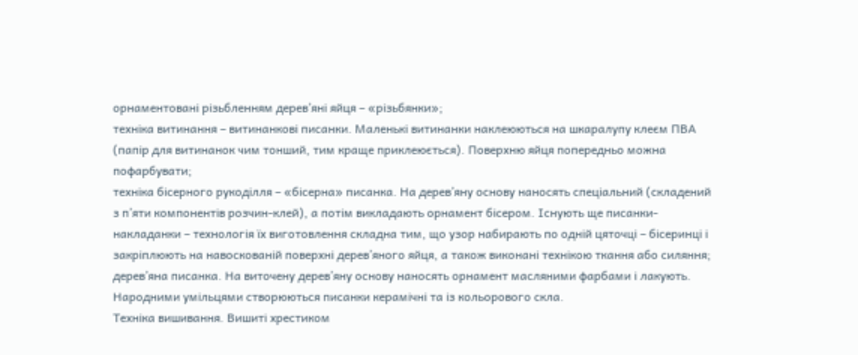орнаментовані різьбленням дерев’яні яйця – «різьбянки»;
техніка витинання – витинанкові писанки. Маленькі витинанки наклеюються на шкаралупу клеєм ПВА (папір для витинанок чим тонший, тим краще приклеюється). Поверхню яйця попередньо можна пофарбувати;
техніка бісерного рукоділля – «бісерна» писанка. На дерев’яну основу наносять спеціальний (складений з п’яти компонентів розчин-клей), а потім викладають орнамент бісером. Існують ще писанки-накладанки – технологія їх виготовлення складна тим, що узор набирають по одній цяточці – бісеринці і закріплюють на навоскованій поверхні дерев’яного яйця, а також виконані технікою ткання або силяння;
дерев’яна писанка. На виточену дерев’яну основу наносять орнамент масляними фарбами і лакують.
Народними умільцями створюються писанки керамічні та із кольорового скла.
Техніка вишивання. Вишиті хрестиком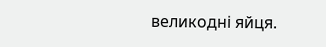великодні яйця.